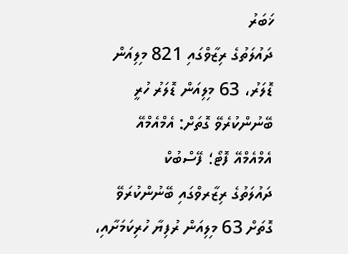ޚަބަރު
ދައުލަތުގެ ރިޒާވްގައި 821 މިލިއަން ޑޮލަރު، 63 މިލިއަން ޑޮލަރު ހުރީ ބޭނުންކުރެވޭ ގޮތަށް: އެމްއެމްއޭ
އެމްއެމްއޭ ފޮޓޯ؛ ފޭސްބުކް
ދައުލަތުގެ ރިޒާރވްގައި ބޭނުންކުރަވޭ ގޮތަށް 63 މިލިއަން ރުފިޔާ ހުރިކަމަށާއި،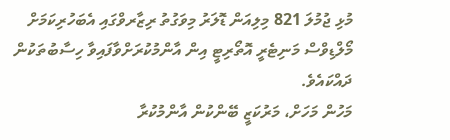މުޅި ޖުމުލަ 821 މިލިއަން ޑޮލަރު މިވަގުތު ރިޒާރވްގައި އެބަހުރިކަމަށް މޯލްޑިވްސް މަނިޓެރީ އޮތޯރިޓީ އިން އާންމުކުރަށްވާފައިވާ ހިސާބުތަކުން ދައްކައެވެ.
މަހުން މަހަށް، މަރުކަޒީ ބޭންކުން އާންމުކުރާ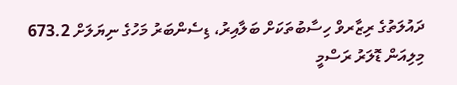ދައުލަތުގެ ރިޒާރވް ހިސާބުތަކަށް ބަލާއިރު، ޑިސެންބަރު މަހުގެ ނިޔަލަށް 673.2 މިލިއަން ޑޮލަރު ރަސްމީ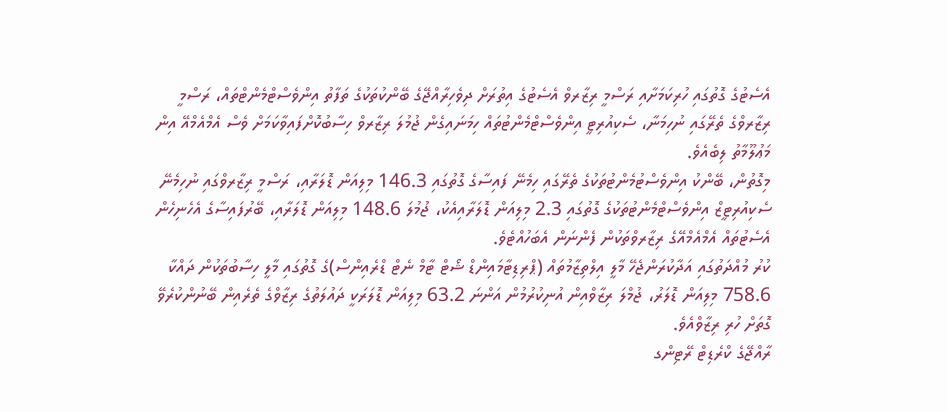އެސެޓުގެ ގޮތުގައި ހުރިކަމަށާއި ރަސްމީ ރިޒާރވް އެސެޓުގެ އިތުރަށް ދިވެހިރާއްޖޭގެ ބޭންކުތަކުގެ ތަފާތު އިންވެސްޓްމެންޓްތައް، ރަސްމީ ރިޒާރވްގެ ތެރޭގައި ނުހިމަނާ، ސެކިއުރިޓީ އިންވެސްޓްމެންޓުތައް ހިމަނައިގެން ޖުމުލަ ރިޒާރވް ހިސާބުކޮށްފައިވާކަމަށް ވެސް އެމްއެމްއޭ އިން މަޢުލޫމާތު ލިބެއެވެ.
މިގޮތުން، ބޭންކު އިންވެސްޓުމެންޓުތަކުގެ ތެރޭގައި ހިމެނޭ ފައިސާގެ ގޮތުގައި 146.3 މިލިއަން ޑޮލަރާއި، ރަސްމީ ރިޒާރވްގައި ނުހިމެނޭ ސެކިއުރިޓީޒް އިންވެސްޓްމެންޓުތަކުގެ ގޮތުގައި 2.3 މިލިއަން ޑޮލަރާއިއެކު، ޖުމުލަ 148.6 މިލިއަން ޑޮލަރާއި، ބޭރުފައިސާގެ އެހެނިހެން އެސެޓުތައް އެމްއެމްއޭގެ ރިޒާރވްތަކުން ފެންނަން އެބަހުއްޓެވެ.
ކުރު މުއްދަތުގައި އަދާކުރަންޖެހޭ މާލީ އިލްތިޒާމުތައް (ޕްރިޑިޓާމައިންޑް ޝޯޓް ޓާމް ނެޓް ޑްރެއިންސް)ގެ ގޮތުގައި މާލީ ހިސާބުތަކުން ދައްކާ 758.6 މިލިއަން ޑޮލަރު، ޖުމްލަ ރިޒާވްއިން އުނިކުރުމުން އަންނަ 63.2 މިލިއަން ޑޮލަރަކީ ދައުލަތުގެ ރިޒާވްގެ ތެރެއިން ބޭނުންކުރެވޭ ގޮތަށް ހުރި ރިޒާވްއެވެ.
ރާއްޖޭގެ ކްރެޑިޓް ރޭޓިންގ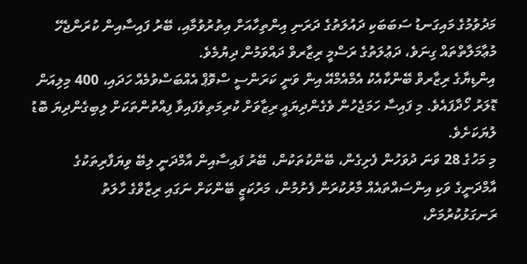މަދުވުމުގެ މައިގަނޑު ސަބަބަކި ދައުލަތުގެ ދަރަނި އިންތިހާއަށް އިތުރުވުމާއި، ބޭރު ފައިސާއިން ކުރަންޖެހޭ މުޢާމަލާތްތައް ގިނަވެ، ދަޢުލަތުގެ ރަސްމީ ރިޒާރވް ދައްވަމުން ދިޔުމެވެ.
އިންޑިޔާގެ ރިޒާރވް ބޭންކާއެކު އެމްއެމްއޭ އިން ވަނީ ކަރަންސީ ސްވޮޕް އެއްބަސްވުމެއް ހަދައި، 400 މިލިއަން ޑޮލަރު ހޯދާފައެވެ. މި ފައިސާ ހަމަޖެހުން ވެގެންދިޔައީ ރިޒާވަށް ކުރިމަތިވެފައިވާ ފިއްތުންތަކަށް ލިބިގެންދިޔަ ބޮޑު ލުޔަކަށެވެ.
މި މަހުގެ 28 ވަނަ ދުވަހުން ފެށިގެން، ބޭންކުތަކުން، ބޭރު ފައިސާއިން އާމްދަނީ ލިބޭ ވިޔަފާރިތަކުގެ އާމްދަނީގެ ވަކި އިންސައްތައެއް މާރުކުރަން ފެށުމުން، މަރުކަޒީ ބޭންކަށް ނަގައި ރިޒާވްގެ ހާލަތު ރަނގަޅުކުރުމަށް،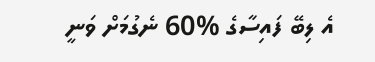އެ ލިބޭ ފައިސާގެ %60 ނެގުމަށް ވަނީ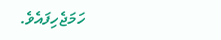ހަމަޖެހިފައެވެ.